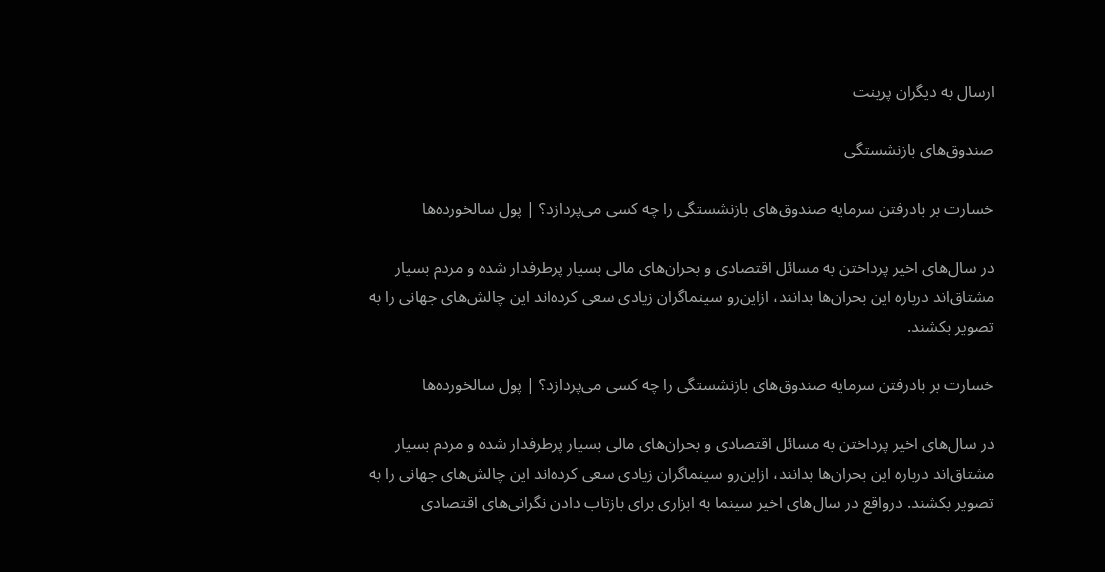ارسال به دیگران پرینت

صندوق‌های بازنشستگی

خسارت بر بادرفتن سرمایه صندوق‌های بازنشستگی را چه کسی می‌پردازد؟ | پول سالخورده‌ها

در سال‌های اخیر پرداختن به مسائل اقتصادی و بحران‌های مالی بسیار پرطرفدار شده و مردم بسیار مشتاق‌اند درباره این بحران‌ها بدانند، از‌این‌رو سینماگران زیادی سعی کرده‌اند این‌ چالش‌های جهانی را به تصویر بکشند.

خسارت بر بادرفتن سرمایه صندوق‌های بازنشستگی را چه کسی می‌پردازد؟ | پول سالخورده‌ها

در سال‌های اخیر پرداختن به مسائل اقتصادی و بحران‌های مالی بسیار پرطرفدار شده و مردم بسیار مشتاق‌اند درباره این بحران‌ها بدانند، از‌این‌رو سینماگران زیادی سعی کرده‌اند این‌ چالش‌های جهانی را به تصویر بکشند. درواقع در سال‌های اخیر سینما به ابزاری برای بازتاب دادن نگرانی‌های اقتصادی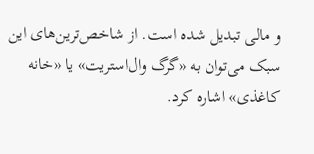و مالی تبدیل شده است. از شاخص‌ترین‌های این سبک می‌توان به «گرگ وال‌استریت» یا «خانه کاغذی» اشاره کرد.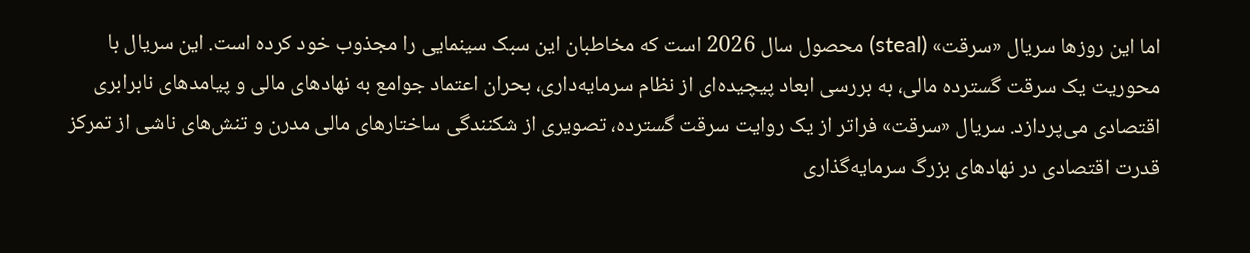اما این روزها سریال «سرقت» (steal) محصول سال 2026 است که مخاطبان این سبک سینمایی را مجذوب خود کرده است. این سریال با محوریت یک سرقت گسترده مالی، به بررسی ابعاد پیچیده‌ای از نظام سرمایه‌داری، بحران اعتماد جوامع به نهادهای مالی و پیامدهای نابرابری اقتصادی می‌پردازد. سریال «سرقت» فراتر از یک روایت سرقت گسترده، تصویری از شکنندگی ساختارهای مالی مدرن و تنش‌های ناشی از تمرکز قدرت اقتصادی در نهادهای بزرگ سرمایه‌گذاری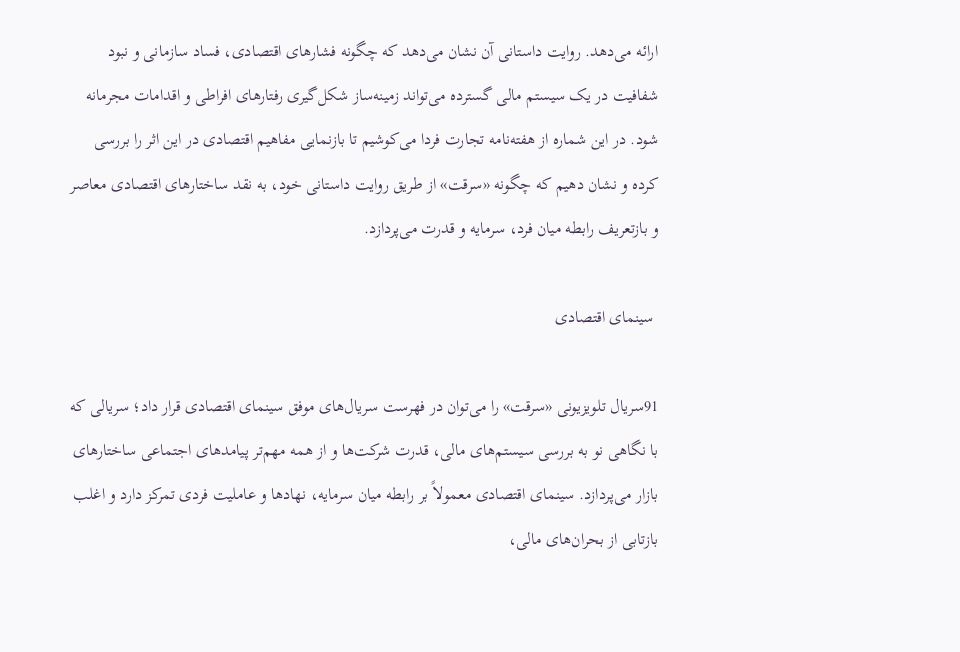ارائه می‌دهد. روایت داستانی آن نشان می‌دهد که چگونه فشارهای اقتصادی، فساد سازمانی و نبود شفافیت در یک سیستم مالی گسترده می‌تواند زمینه‌ساز شکل‌گیری رفتارهای افراطی و اقدامات مجرمانه شود. در این شماره از هفته‌نامه تجارت فردا می‌کوشیم تا بازنمایی مفاهیم اقتصادی در این اثر را بررسی کرده و نشان دهیم که چگونه «سرقت» از طریق روایت داستانی خود، به نقد ساختارهای اقتصادی معاصر و بازتعریف رابطه میان فرد، سرمایه و قدرت می‌پردازد.

 سینمای اقتصادی

91سریال تلویزیونی «سرقت» را می‌توان در فهرست سریال‌های موفق سینمای اقتصادی قرار داد؛ سریالی که با نگاهی نو به بررسی سیستم‌های مالی، قدرت شرکت‌ها و از همه مهم‌تر پیامدهای اجتماعی ساختارهای بازار می‌پردازد. سینمای اقتصادی معمولاً بر رابطه میان سرمایه، نهادها و عاملیت فردی تمرکز دارد و اغلب بازتابی از بحران‌های مالی،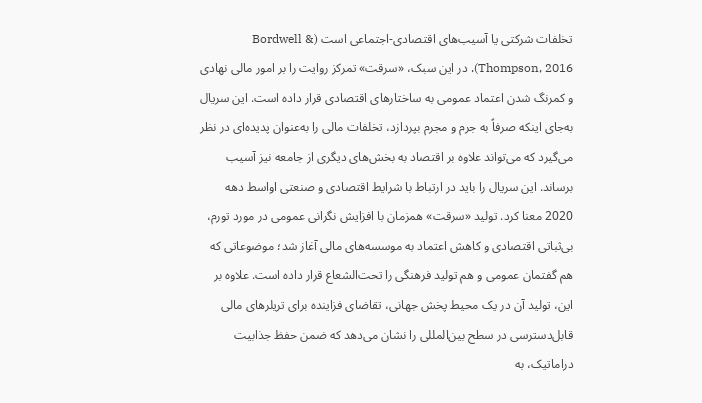تخلفات شرکتی یا آسیب‌های اقتصادی-اجتماعی است (Bordwell & Thompson, 2016). در این سبک، «سرقت» تمرکز روایت را بر امور مالی نهادی و کمرنگ شدن اعتماد عمومی به ساختارهای اقتصادی قرار داده است. این سریال به‌جای اینکه صرفاً به جرم و مجرم بپردازد، تخلفات مالی را به‌عنوان پدیده‌ای در نظر می‌گیرد که می‌تواند علاوه بر اقتصاد به بخش‌های دیگری از جامعه نیز آسیب برساند. این سریال را باید در ارتباط با شرایط اقتصادی و صنعتی اواسط دهه 2020 معنا کرد. تولید «سرقت» همزمان با افزایش نگرانی عمومی در مورد تورم، بی‌ثباتی اقتصادی و کاهش اعتماد به موسسه‌های مالی آغاز شد؛ موضوعاتی که هم گفتمان عمومی و هم تولید فرهنگی را تحت‌الشعاع قرار داده است. علاوه بر این، تولید آن در یک محیط پخش جهانی، تقاضای فزاینده برای تریلرهای مالی قابل‌دسترسی در سطح بین‌المللی را نشان می‌دهد که ضمن حفظ جذابیت دراماتیک، به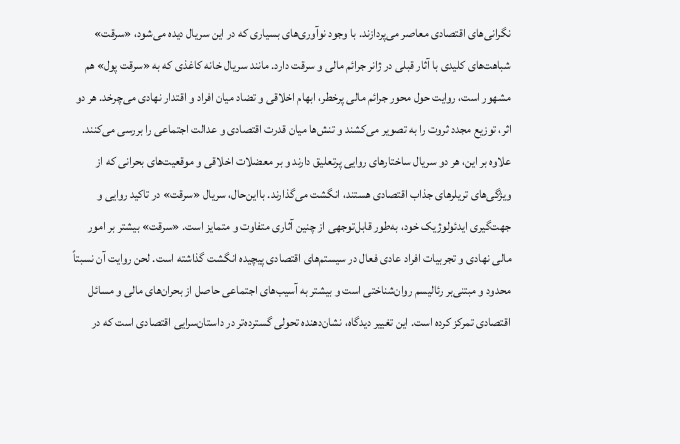نگرانی‌های اقتصادی معاصر می‌پردازند. با وجود نوآوری‌های بسیاری که در این سریال دیده می‌شود، «سرقت» شباهت‌های کلیدی با آثار قبلی در ژانر جرائم مالی و سرقت دارد. مانند سریال خانه کاغذی که به «سرقت پول» هم مشهور است، روایت حول محور جرائم مالی پرخطر، ابهام اخلاقی و تضاد میان افراد و اقتدار نهادی می‌چرخد. هر دو اثر، توزیع مجدد ثروت را به تصویر می‌کشند و تنش‌ها میان قدرت اقتصادی و عدالت اجتماعی را بررسی می‌کنند. علاوه بر این، هر دو سریال ساختارهای روایی پرتعلیق دارند و بر معضلات اخلاقی و موقعیت‌های بحرانی که از ویژگی‌های تریلرهای جذاب اقتصادی هستند، انگشت می‌گذارند. بااین‌حال، سریال «سرقت» در تاکید روایی و جهت‌گیری ایدئولوژیک خود، به‌طور قابل‌توجهی از چنین آثاری متفاوت و متمایز است. «سرقت» بیشتر بر امور مالی نهادی و تجربیات افراد عادی فعال در سیستم‌های اقتصادی پیچیده انگشت گذاشته است. لحن روایت آن نسبتاً محدود و مبتنی‌بر رئالیسم روان‌شناختی است و بیشتر به آسیب‌های اجتماعی حاصل از بحران‌های مالی و مسائل اقتصادی تمرکز کرده است. این تغییر دیدگاه، نشان‌دهنده تحولی گسترده‌تر در داستان‌سرایی اقتصادی است که در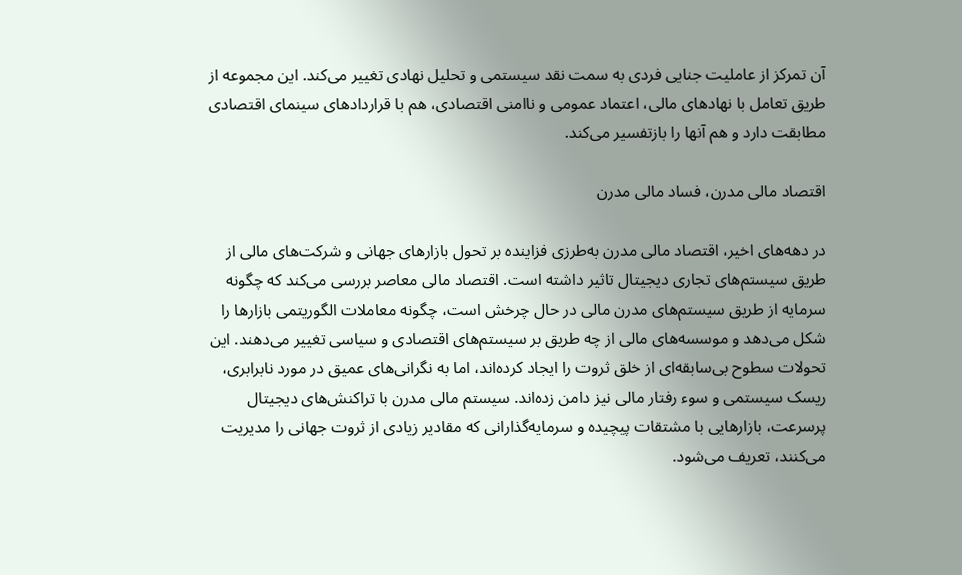آن تمرکز از عاملیت جنایی فردی به سمت نقد سیستمی و تحلیل نهادی تغییر می‌کند. این مجموعه از طریق تعامل با نهادهای مالی، اعتماد عمومی و ناامنی اقتصادی، هم با قراردادهای سینمای اقتصادی مطابقت دارد و هم آنها را بازتفسیر می‌کند.

اقتصاد مالی مدرن، فساد مالی مدرن

در دهه‌های اخیر، اقتصاد مالی مدرن به‌طرزی فزاینده‌ بر تحول بازارهای جهانی و شرکت‌های مالی از طریق سیستم‌های تجاری دیجیتال تاثیر داشته است. اقتصاد مالی معاصر بررسی می‌کند که چگونه سرمایه از طریق سیستم‌های مدرن مالی در حال چرخش است، چگونه معاملات الگوریتمی بازارها را شکل می‌دهد و موسسه‌های مالی از چه طریق بر سیستم‌های اقتصادی و سیاسی تغییر می‌دهند. این تحولات سطوح بی‌سابقه‌ای از خلق ثروت را ایجاد کرده‌اند، اما به نگرانی‌های عمیق در مورد نابرابری، ریسک سیستمی و سوء رفتار مالی نیز دامن زده‌اند. سیستم مالی مدرن با تراکنش‌های دیجیتال پرسرعت، بازارهایی با مشتقات پیچیده و سرمایه‌گذارانی که مقادیر زیادی از ثروت جهانی را مدیریت می‌کنند، تعریف می‌شود.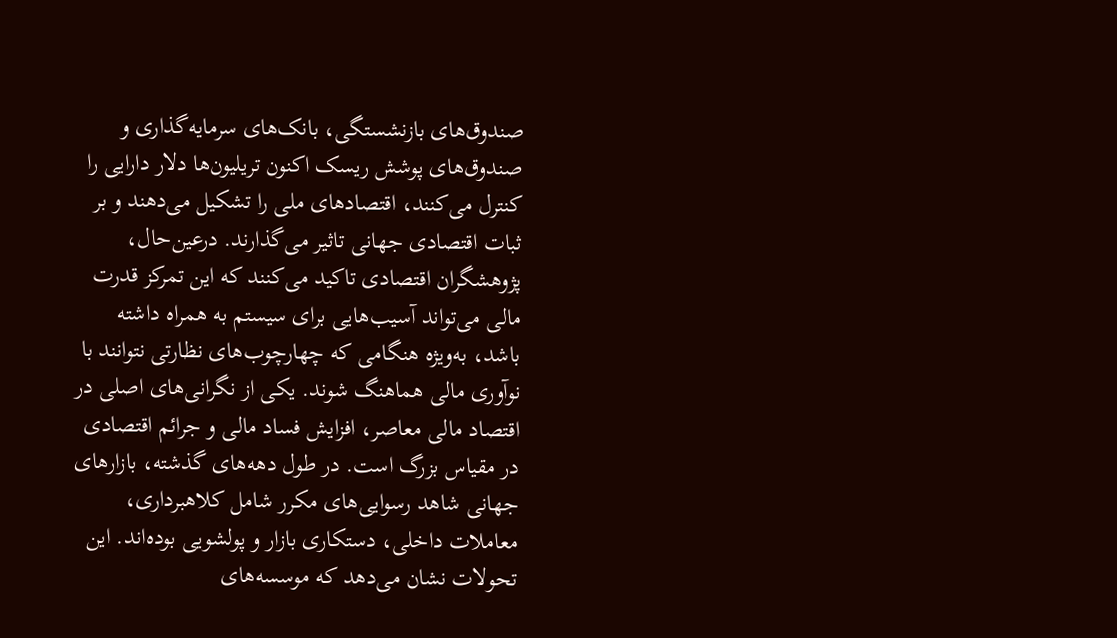صندوق‌های بازنشستگی، بانک‌های سرمایه‌گذاری و صندوق‌های پوشش ریسک اکنون تریلیون‌ها دلار دارایی را کنترل می‌کنند، اقتصادهای ملی را تشکیل می‌دهند و بر ثبات اقتصادی جهانی تاثیر می‌گذارند. درعین‌حال، پژوهشگران اقتصادی تاکید می‌کنند که این تمرکز قدرت مالی می‌تواند آسیب‌هایی برای سیستم به همراه داشته باشد، به‌ویژه هنگامی که چهارچوب‌های نظارتی نتوانند با نوآوری مالی هماهنگ شوند. یکی از نگرانی‌های اصلی در اقتصاد مالی معاصر، افزایش فساد مالی و جرائم اقتصادی در مقیاس بزرگ است. در طول دهه‌های گذشته، بازارهای جهانی شاهد رسوایی‌های مکرر شامل کلاهبرداری، معاملات داخلی، دستکاری بازار و پولشویی بوده‌اند. این تحولات نشان می‌دهد که موسسه‌های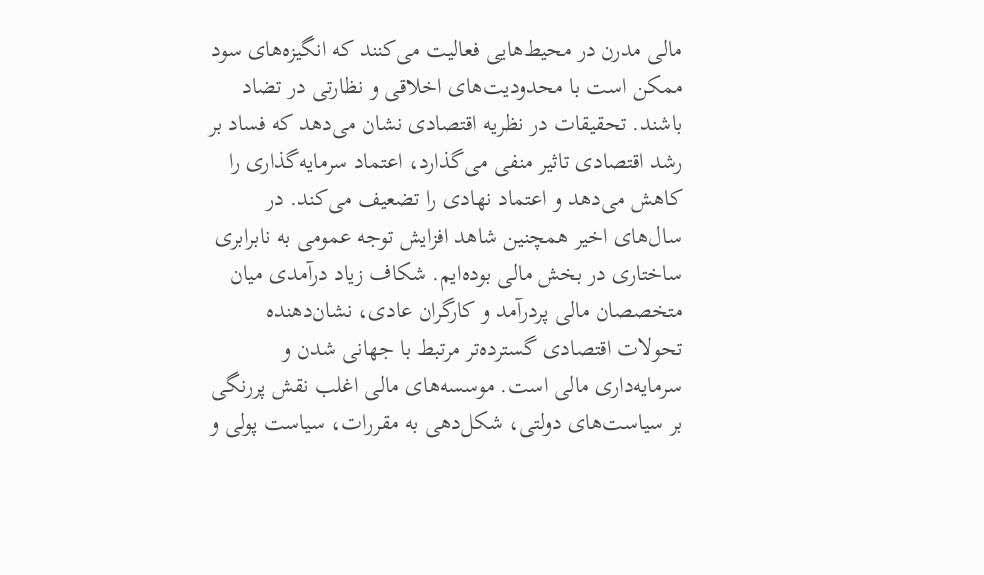مالی مدرن در محیط‌هایی فعالیت می‌کنند که انگیزه‌های سود ممکن است با محدودیت‌های اخلاقی و نظارتی در تضاد باشند. تحقیقات در نظریه اقتصادی نشان می‌دهد که فساد بر رشد اقتصادی تاثیر منفی می‌گذارد، اعتماد سرمایه‌گذاری را کاهش می‌دهد و اعتماد نهادی را تضعیف می‌کند. در سال‌های اخیر همچنین شاهد افزایش توجه عمومی به نابرابری ساختاری در بخش مالی بوده‌ایم. شکاف زیاد درآمدی میان متخصصان مالی پردرآمد و کارگران عادی، نشان‌دهنده تحولات اقتصادی گسترده‌تر مرتبط با جهانی شدن و سرمایه‌داری مالی است. موسسه‌های مالی اغلب نقش پررنگی بر سیاست‌های دولتی، شکل‌دهی به مقررات، سیاست پولی و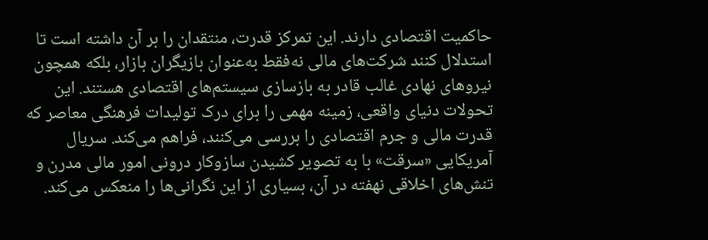حاکمیت اقتصادی دارند. این تمرکز قدرت، منتقدان را بر آن داشته است تا استدلال کنند شرکت‌های مالی نه‌فقط به‌عنوان بازیگران بازار، بلکه همچون نیروهای نهادی غالب قادر به بازسازی سیستم‌های اقتصادی هستند. این تحولات دنیای واقعی، زمینه مهمی را برای درک تولیدات فرهنگی معاصر که قدرت مالی و جرم اقتصادی را بررسی می‌کنند، فراهم می‌کند. سریال آمریکایی «سرقت» با به تصویر کشیدن سازوکار درونی امور مالی مدرن و تنش‌های اخلاقی نهفته در آن، بسیاری از این نگرانی‌ها را منعکس می‌کند.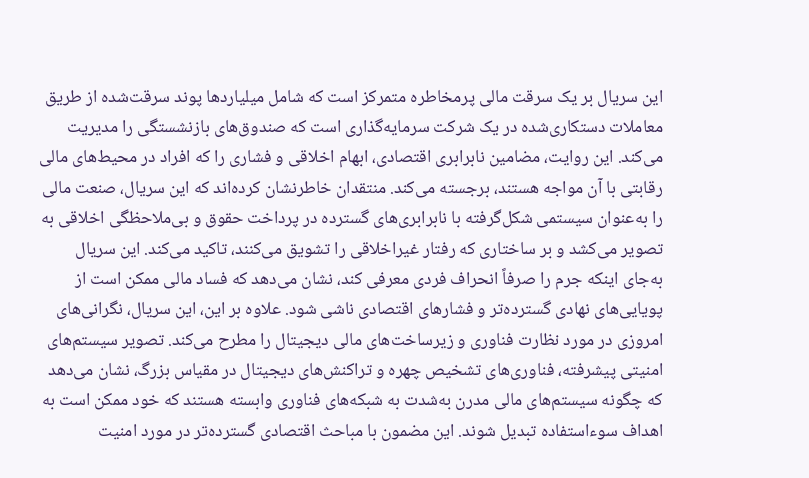این سریال بر یک سرقت مالی پرمخاطره متمرکز است که شامل میلیاردها پوند سرقت‌شده از طریق معاملات دستکاری‌شده در یک شرکت سرمایه‌گذاری است که صندوق‌های بازنشستگی را مدیریت می‌کند. این روایت، مضامین نابرابری اقتصادی، ابهام اخلاقی و فشاری را که افراد در محیط‌های مالی رقابتی با آن مواجه هستند، برجسته می‌کند. منتقدان خاطرنشان کرده‌اند که این سریال، صنعت مالی را به‌عنوان سیستمی شکل‌گرفته با نابرابری‌های گسترده در پرداخت حقوق و بی‌ملاحظگی اخلاقی به تصویر می‌کشد و بر ساختاری که رفتار غیراخلاقی را تشویق می‌کنند، تاکید می‌کند. این سریال به‌جای اینکه جرم را صرفاً انحراف فردی معرفی کند، نشان می‌دهد که فساد مالی ممکن است از پویایی‌های نهادی گسترده‌تر و فشارهای اقتصادی ناشی شود. علاوه بر این، این سریال، نگرانی‌های امروزی در مورد نظارت فناوری و زیرساخت‌های مالی دیجیتال را مطرح می‌کند. تصویر سیستم‌های امنیتی پیشرفته، فناوری‌های تشخیص چهره و تراکنش‌های دیجیتال در مقیاس بزرگ، نشان می‌دهد که چگونه سیستم‌های مالی مدرن به‌شدت به شبکه‌های فناوری وابسته هستند که خود ممکن است به اهداف سوءاستفاده تبدیل شوند. این مضمون با مباحث اقتصادی گسترده‌تر در مورد امنیت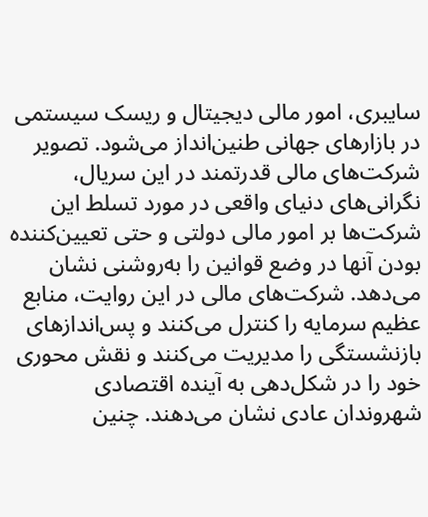سایبری، امور مالی دیجیتال و ریسک سیستمی در بازارهای جهانی طنین‌انداز می‌شود. تصویر شرکت‌های مالی قدرتمند در این سریال، نگرانی‌های دنیای واقعی در مورد تسلط این شرکت‌ها بر امور مالی دولتی و حتی تعیین‌کننده بودن آنها در وضع قوانین را به‌روشنی نشان می‌دهد. شرکت‌های مالی در این روایت، منابع عظیم سرمایه را کنترل می‌کنند و پس‌اندازهای بازنشستگی را مدیریت می‌کنند و نقش محوری خود را در شکل‌دهی به آینده اقتصادی شهروندان عادی نشان می‌دهند. چنین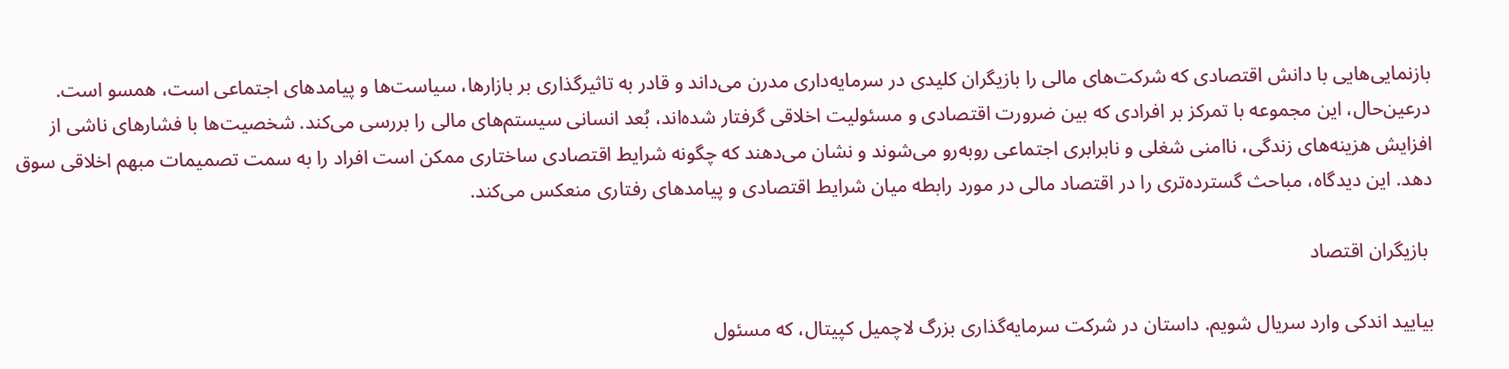بازنمایی‌هایی با دانش اقتصادی که شرکت‌های مالی را بازیگران کلیدی در سرمایه‌داری مدرن می‌داند و قادر به تاثیرگذاری بر بازارها، سیاست‌ها و پیامدهای اجتماعی است، همسو است. درعین‌حال، این مجموعه با تمرکز بر افرادی که بین ضرورت اقتصادی و مسئولیت اخلاقی گرفتار شده‌اند، بُعد انسانی سیستم‌های مالی را بررسی می‌کند. شخصیت‌ها با فشارهای ناشی از افزایش هزینه‌های زندگی، ناامنی شغلی و نابرابری اجتماعی روبه‌رو می‌شوند و نشان می‌دهند که چگونه شرایط اقتصادی ساختاری ممکن است افراد را به سمت تصمیمات مبهم اخلاقی سوق دهد. این دیدگاه، مباحث گسترده‌تری را در اقتصاد مالی در مورد رابطه میان شرایط اقتصادی و پیامدهای رفتاری منعکس می‌کند.

 بازیگران اقتصاد

بیایید اندکی وارد سریال شویم. داستان در شرکت سرمایه‌گذاری بزرگ لاچمیل کپیتال، که مسئول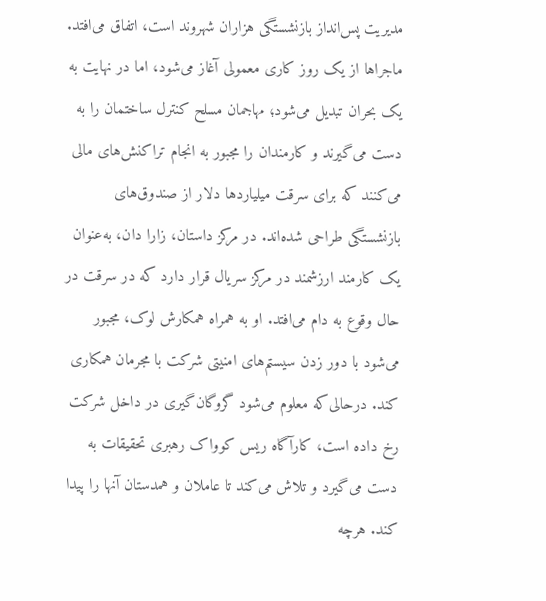مدیریت پس‌انداز بازنشستگی هزاران شهروند است، اتفاق می‌افتد. ماجراها از یک روز کاری معمولی آغاز می‌شود، اما در نهایت به یک بحران تبدیل می‌شود؛ مهاجمان مسلح کنترل ساختمان را به دست می‌گیرند و کارمندان را مجبور به انجام تراکنش‌های مالی می‌کنند که برای سرقت میلیاردها دلار از صندوق‌های بازنشستگی طراحی شده‌اند. در مرکز داستان، زارا دان، به‌عنوان یک کارمند ارزشمند در مرکز سریال قرار دارد که در سرقت در حال وقوع به دام می‌افتد. او به همراه همکارش لوک، مجبور می‌شود با دور زدن سیستم‌های امنیتی شرکت با مجرمان همکاری کند. درحالی‌که معلوم می‌شود گروگان‌گیری در داخل شرکت رخ داده است، کارآگاه ریس کوواک رهبری تحقیقات به دست می‌گیرد و تلاش می‌کند تا عاملان و همدستان آنها را پیدا کند. هرچه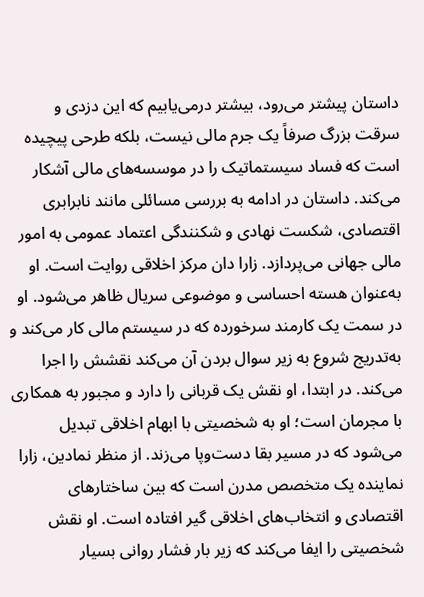داستان پیشتر می‌رود، بیشتر درمی‌یابیم که این دزدی و سرقت بزرگ صرفاً یک جرم مالی نیست، بلکه طرحی پیچیده است که فساد سیستماتیک را در موسسه‌های مالی آشکار می‌کند. داستان در ادامه به بررسی مسائلی مانند نابرابری اقتصادی، شکست نهادی و شکنندگی اعتماد عمومی به امور مالی جهانی می‌پردازد. زارا دان مرکز اخلاقی روایت است. او به‌عنوان هسته احساسی و موضوعی سریال ظاهر می‌شود. او در سمت یک کارمند سرخورده که در سیستم مالی کار می‌کند و به‌تدریج شروع به زیر سوال بردن آن می‌کند نقشش را اجرا می‌کند. در ابتدا، او نقش یک قربانی را دارد و مجبور به همکاری با مجرمان است؛ او به شخصیتی با ابهام اخلاقی تبدیل می‌شود که در مسیر بقا دست‌وپا می‌زند. از منظر نمادین، زارا نماینده یک متخصص مدرن است که بین ساختارهای اقتصادی و انتخاب‌های اخلاقی گیر افتاده است. او نقش شخصیتی را ایفا می‌کند که زیر بار فشار روانی بسیار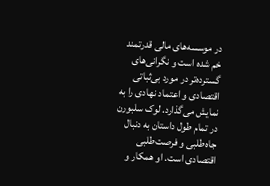در موسسه‌های مالی قدرتمند خم شده است و نگرانی‌های گسترده‌تر در مورد بی‌ثباتی اقتصادی و اعتماد نهادی را به نمایش می‌گذارد. لوک سلبورن در تمام طول داستان به دنبال جاه‌طلبی و فرصت‌طلبی اقتصادی است. او همکار و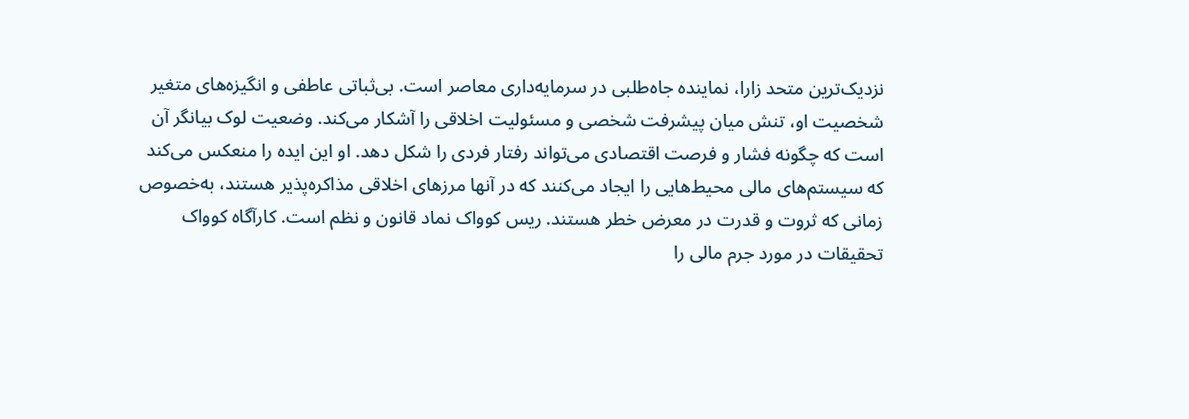نزدیک‌ترین متحد زارا، نماینده جاه‌طلبی در سرمایه‌داری معاصر است. بی‌ثباتی عاطفی و انگیزه‌های متغیر شخصیت او، تنش میان پیشرفت شخصی و مسئولیت اخلاقی را آشکار می‌کند. وضعیت لوک بیانگر آن است که چگونه فشار و فرصت اقتصادی می‌تواند رفتار فردی را شکل دهد. او این ایده را منعکس می‌کند که سیستم‌های مالی محیط‌هایی را ایجاد می‌کنند که در آنها مرزهای اخلاقی مذاکره‌پذیر هستند، به‌خصوص زمانی که ثروت و قدرت در معرض خطر هستند. ریس کوواک نماد قانون و نظم است. کارآگاه کوواک تحقیقات در مورد جرم مالی را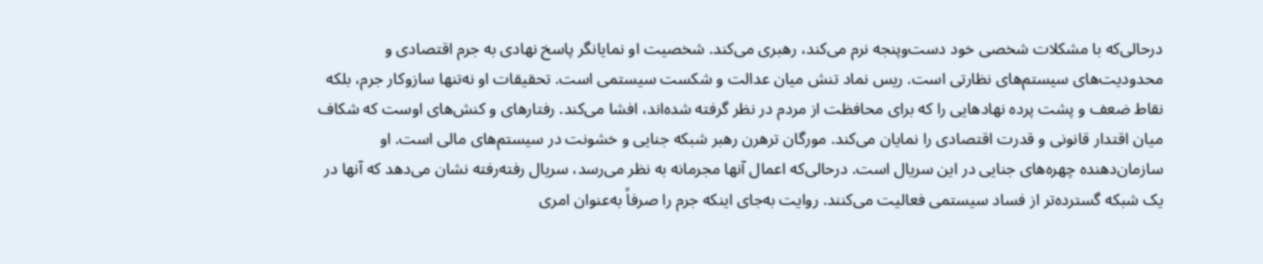درحالی‌که با مشکلات شخصی خود دست‌وپنجه نرم می‌کند، رهبری می‌کند. شخصیت او نمایانگر پاسخ نهادی به جرم اقتصادی و محدودیت‌های سیستم‌های نظارتی است. ریس نماد تنش میان عدالت و شکست سیستمی است. تحقیقات او نه‌تنها سازوکار جرم، بلکه نقاط ضعف و پشت پرده نهادهایی را که برای محافظت از مردم در نظر گرفته شده‌اند، افشا می‌کند. رفتارهای و کنش‌های اوست که شکاف میان اقتدار قانونی و قدرت اقتصادی را نمایان می‌کند. مورگان ترهرن رهبر شبکه جنایی و خشونت در سیستم‌های مالی است. او سازمان‌دهنده چهره‌های جنایی در این سریال است. درحالی‌که اعمال آنها مجرمانه به نظر می‌رسد، سریال رفته‌رفته نشان می‌دهد که آنها در یک شبکه گسترده‌تر از فساد سیستمی فعالیت می‌کنند. روایت به‌جای اینکه جرم را صرفاً به‌عنوان امری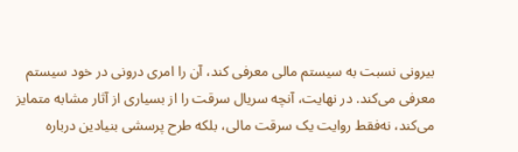بیرونی نسبت به سیستم مالی معرفی کند، آن را امری درونی در خود سیستم معرفی می‌کند. در نهایت، آنچه سریال سرقت را از بسیاری از آثار مشابه متمایز می‌کند، نه‌فقط روایت یک سرقت مالی، بلکه طرح پرسشی بنیادین درباره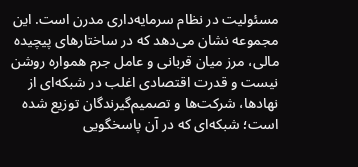مسئولیت در نظام سرمایه‌داری مدرن است. این مجموعه نشان می‌دهد که در ساختارهای پیچیده مالی، مرز میان قربانی و عامل جرم همواره روشن نیست و قدرت اقتصادی اغلب در شبکه‌ای از نهادها، شرکت‌ها و تصمیم‌گیرندگان توزیع شده است؛ شبکه‌ای که در آن پاسخگویی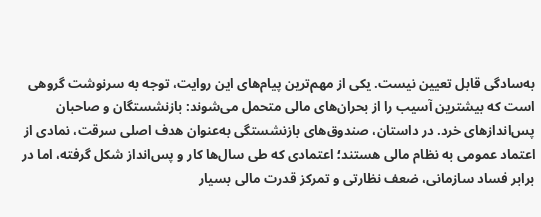به‌سادگی قابل تعیین نیست. یکی از مهم‌ترین پیام‌های این روایت، توجه به سرنوشت گروهی است که بیشترین آسیب را از بحران‌های مالی متحمل می‌شوند: بازنشستگان و صاحبان پس‌اندازهای خرد. در داستان، صندوق‌های بازنشستگی به‌عنوان هدف اصلی سرقت، نمادی از اعتماد عمومی به نظام مالی هستند؛ اعتمادی که طی سال‌ها کار و پس‌انداز شکل گرفته، اما در برابر فساد سازمانی، ضعف نظارتی و تمرکز قدرت مالی بسیار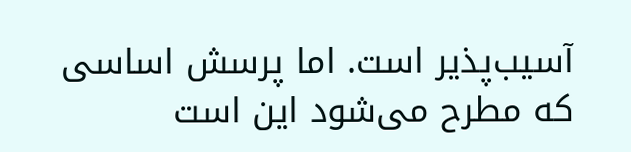آسیب‌پذیر است. اما پرسش اساسی که مطرح می‌شود این است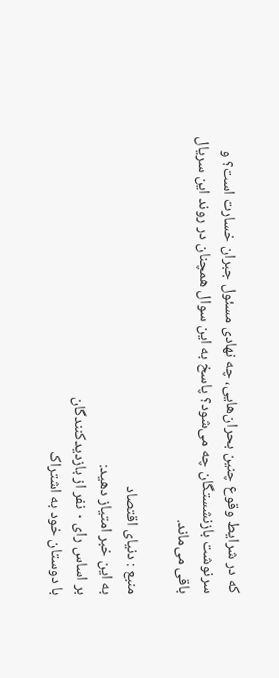که در شرایط وقوع چنین بحران‌هایی، چه نهادی مسئول جبران خسارت است؟ و سرنوشت بازنشستگان چه می‌شود؟ پاسخ به این سوال همچنان در روند این سریال باقی می‌ماند.

منبع : دنیای اقتصاد
به این خبر امتیاز دهید:
بر اساس رای ۰ نفر از بازدیدکنندگان
با دوستان خود به اشتراک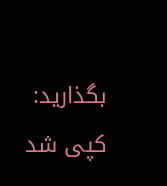بگذارید:
کپی شد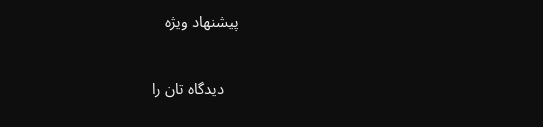پیشنهاد ویژه

    دیدگاه تان را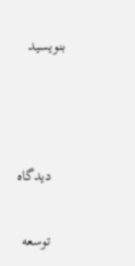بنویسید



    دیدگاه

    توسعه